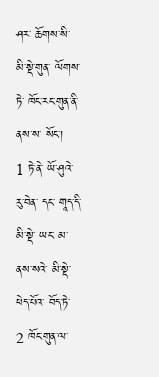ཤར་ ཆོགས་སི་ མི་སྡེ་གུན་ ལོགས་ཏེ་ ཁོང་རང་གུན་ནི་ ནས་ས་ སོང་།
1 ཏེ་ནེ་ ཡོ་ཤུའེ་ རུ་བེན་ དང་ གཱད་དི་ མི་སྡེ་ ཡང་ མ་ནས་སའེ་ མི་སྡེ་ ཕེད་པོའ་ བོད་ཏེ་
2 ཁོང་གུན་ལ་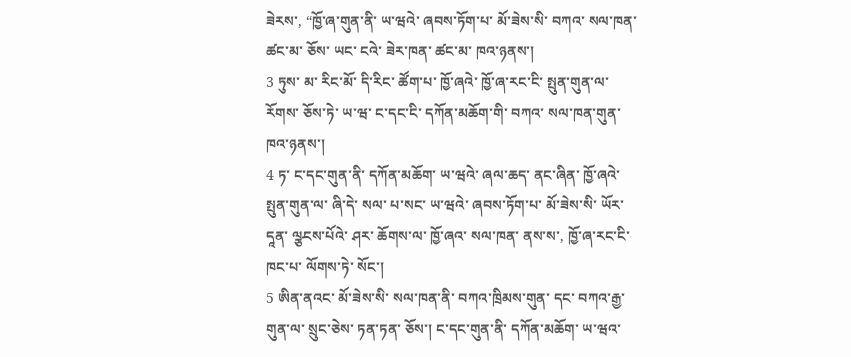ཟེརས་, “ཁྱོ་ཞ་གུན་ནི་ ཡ་ཝའེ་ ཞབས་ཏོག་པ་ མོ་ཟེས་སི་ བཀའ་ སལ་ཁན་ ཚང་མ་ ཅོས་ ཡང་ ངའེ་ ཟེར་ཁན་ ཚང་མ་ ཁའ་ཉནས་།
3 ཏུས་ མ་ རིང་མོ་ དི་རིང་ ཚོག་པ་ ཁྱོ་ཞའེ་ ཁྱོ་ཞ་རང་ངི་ སྤུན་གུན་ལ་ རོགས་ ཅོས་ཏེ་ ཡ་ཝ་ ང་དང་ངི་ དཀོན་མཆོག་གི་ བཀའ་ སལ་ཁན་གུན་ ཁའ་ཉནས་།
4 ཏ་ ང་དང་གུན་ནི་ དཀོན་མཆོག་ ཡ་ཝའེ་ ཞལ་ཆད་ ནང་ཞིན་ ཁྱོ་ཞའེ་ སྤུན་གུན་ལ་ ཞི་དེ་ སལ་ པ་སང་ ཡ་ཝའེ་ ཞབས་ཏོག་པ་ མོ་ཟེས་སི་ ཡོར་དཱན་ ལྩངས་པོའེ་ ཤར་ ཆོགས་ལ་ ཁྱོ་ཞའ་ སལ་ཁན་ ནས་ས་, ཁྱོ་ཞ་རང་ངི་ ཁང་པ་ ལོགས་ཏེ་ སོང་།
5 ཨིན་ནའང་ མོ་ཟེས་སི་ སལ་ཁན་ནི་ བཀའ་ཁྲིམས་གུན་ དང་ བཀའ་རྒྱ་གུན་ལ་ སྲུང་ཅེས་ ཏན་ཏན་ ཅོས་། ང་དང་གུན་ནི་ དཀོན་མཆོག་ ཡ་ཝའ་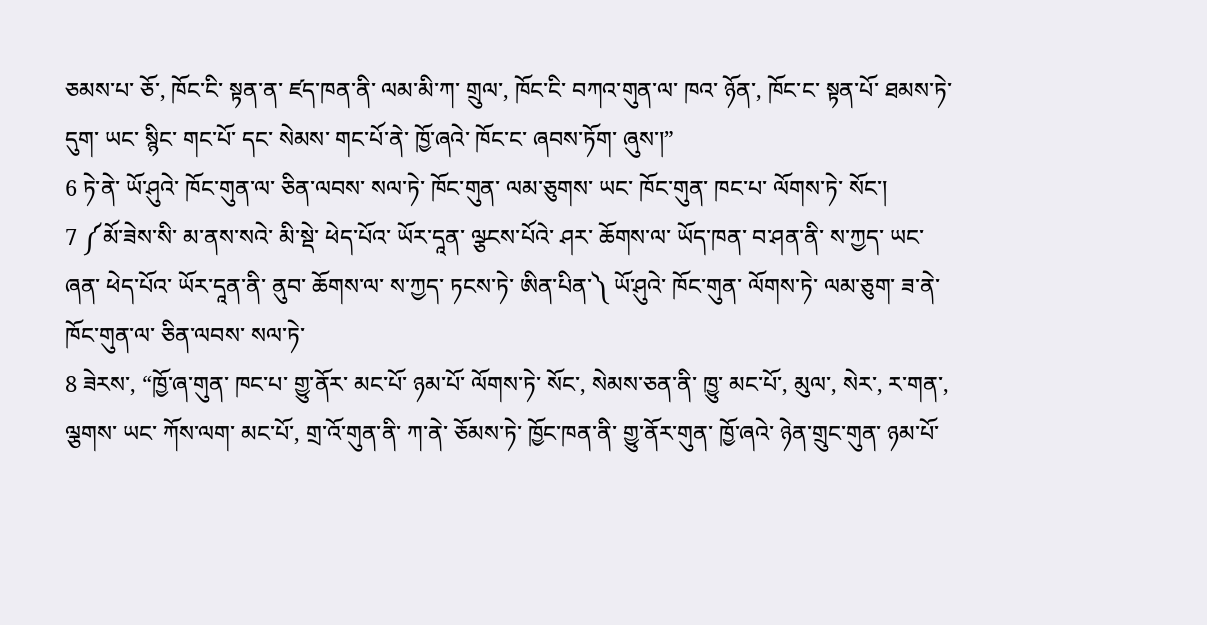ཅམས་པ་ ཅོ་, ཁོང་ངི་ སྟན་ན་ ཛད་ཁན་ནི་ ལམ་མི་ཀ་ གྲུལ་, ཁོང་ངི་ བཀའ་གུན་ལ་ ཁའ་ ཉོན་, ཁོང་ང་ སྟན་པོ་ ཐམས་ཏེ་ དུག་ ཡང་ སྙིང་ གང་པོ་ དང་ སེམས་ གང་པོ་ནེ་ ཁྱོ་ཞའེ་ ཁོང་ང་ ཞབས་ཏོག་ ཞུས་།”
6 ཏེ་ནེ་ ཡོ་ཤུའེ་ ཁོང་གུན་ལ་ ཅིན་ལབས་ སལ་ཏེ་ ཁོང་གུན་ ལམ་ཅུགས་ ཡང་ ཁོང་གུན་ ཁང་པ་ ལོགས་ཏེ་ སོང་།
7 ༼མོ་ཟེས་སི་ མ་ནས་སའེ་ མི་སྡེ་ ཕེད་པོའ་ ཡོར་དཱན་ ལྩངས་པོའེ་ ཤར་ ཆོགས་ལ་ ཡོད་ཁན་ བ་ཤན་ནི་ ས་ཀྱད་ ཡང་ ཞན་ ཕེད་པོའ་ ཡོར་དཱན་ནི་ ནུབ་ ཆོགས་ལ་ ས་ཀྱད་ ཏངས་ཏེ་ ཨིན་པིན་༽ ཡོ་ཤུའེ་ ཁོང་གུན་ ལོགས་ཏེ་ ལམ་ཅུག་ ཟ་ནེ་ ཁོང་གུན་ལ་ ཅིན་ལབས་ སལ་ཏེ་
8 ཟེརས་, “ཁྱོ་ཞ་གུན་ ཁང་པ་ གྱུ་ནོར་ མང་པོ་ ཉམ་པོ་ ལོགས་ཏེ་ སོང་, སེམས་ཅན་ནི་ ཁྱུ་ མང་པོ་, མུལ་, སེར་, ར་གན་, ལྕགས་ ཡང་ ཀོས་ལག་ མང་པོ་, གྲ་འོ་གུན་ནི་ ཀ་ནེ་ ཅོམས་ཏེ་ ཁྱོང་ཁན་ནི་ གྱུ་ནོར་གུན་ ཁྱོ་ཞའེ་ ཉེན་གྲུང་གུན་ ཉམ་པོ་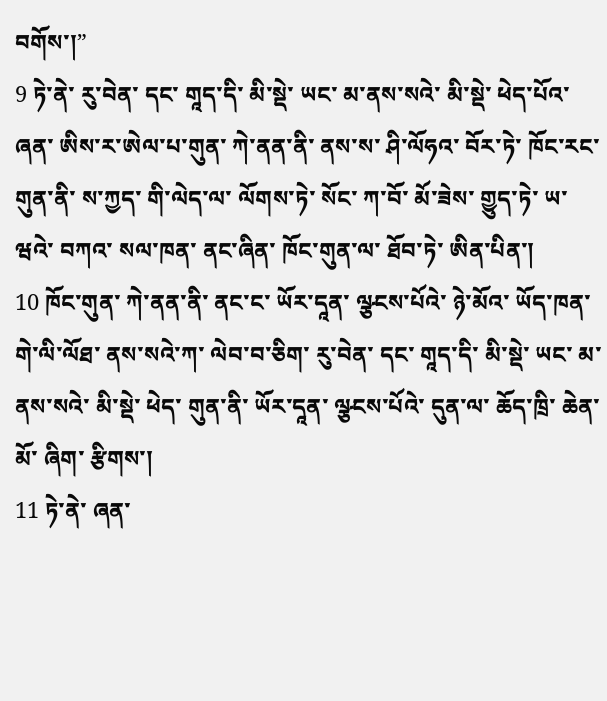བགོས་།”
9 ཏེ་ནེ་ རུ་བེན་ དང་ གཱད་དི་ མི་སྡེ་ ཡང་ མ་ནས་སའེ་ མི་སྡེ་ ཕེད་པོའ་ ཞན་ ཨིས་ར་ཨེལ་པ་གུན་ ཀེ་ནན་ནི་ ནས་ས་ ཤི་ལོཧའ་ བོར་ཏེ་ ཁོང་རང་གུན་ནི་ ས་ཀྱད་ གི་ལེད་ལ་ ལོགས་ཏེ་ སོང་ ཀ་བོ་ མོ་ཟེས་ གྱུད་ཏེ་ ཡ་ཝའེ་ བཀའ་ སལ་ཁན་ ནང་ཞིན་ ཁོང་གུན་ལ་ ཐོབ་ཏེ་ ཨིན་པིན་།
10 ཁོང་གུན་ ཀེ་ནན་ནི་ ནང་ང་ ཡོར་དཱན་ ལྩངས་པོའེ་ ཉེ་མོའ་ ཡོད་ཁན་ གེ་ལི་ལོཐ་ ནས་སའེ་ཀ་ ལེབ་བ་ཅིག་ རུ་བེན་ དང་ གཱད་དི་ མི་སྡེ་ ཡང་ མ་ནས་སའེ་ མི་སྡེ་ ཕེད་ གུན་ནི་ ཡོར་དཱན་ ལྩངས་པོའེ་ དུན་ལ་ ཆོད་ཁྲི་ ཆེན་མོ་ ཞིག་ རྩིགས་།
11 ཏེ་ནེ་ ཞན་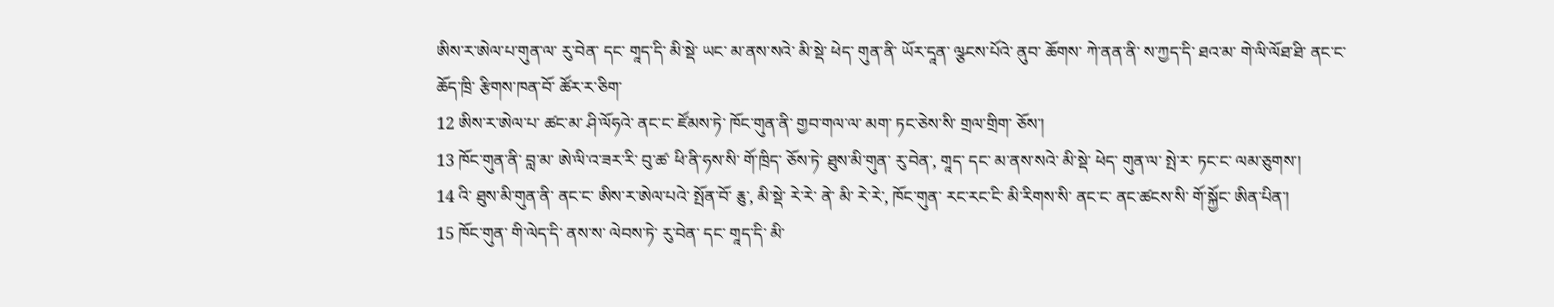ཨིས་ར་ཨེལ་པ་གུན་ལ་ རུ་བེན་ དང་ གཱད་དི་ མི་སྡེ་ ཡང་ མ་ནས་སའེ་ མི་སྡེ་ ཕེད་ གུན་ནི་ ཡོར་དཱན་ ལྩངས་པོའེ་ ནུབ་ ཆོགས་ ཀེ་ནན་ནི་ ས་ཀྱད་དི་ ཐའ་མ་ གེ་ལི་ལོཐ་ཐི་ ནང་ང་ ཆོད་ཁྲི་ རྩིགས་ཁན་བོ་ ཚོར་ར་ཅིག་
12 ཨིས་ར་ཨེལ་པ་ ཚང་མ་ ཤི་ལོཧའེ་ ནང་ང་ ཛོམས་ཏེ་ ཁོང་གུན་ནི་ གྱབ་གལ་ལ་ མག་ ཏང་ཅེས་སི་ གྲལ་གྲིག་ ཅོས་།
13 ཁོང་གུན་ནི་ བླ་མ་ ཨེ་ལི་འ་ཟར་རི་ བུ་ཚ་ ཕི་ནི་ཧས་སི་ གོ་ཁྲིད་ ཅོས་ཏེ་ ཐུས་མི་གུན་ རུ་བེན་, གཱད་ དང་ མ་ནས་སའེ་ མི་སྡེ་ ཕེད་ གུན་ལ་ སྤེ་ར་ ཏང་ང་ ལམ་ཅུགས་།
14 འི་ ཐུས་མི་གུན་ནི་ ནང་ང་ ཨིས་ར་ཨེལ་པའེ་ སྤོན་བོ་ རྕུ་, མི་སྡེ་ རེ་རེ་ ནེ་ མི་ རེ་རེ་, ཁོང་གུན་ རང་རང་ངི་ མི་རིགས་སི་ ནང་ང་ ནང་ཚངས་སི་ གོ་སྐྱོང་ ཨིན་པིན་།
15 ཁོང་གུན་ གི་ལེད་དི་ ནས་ས་ ལེབས་ཏེ་ རུ་བེན་ དང་ གཱད་དི་ མི་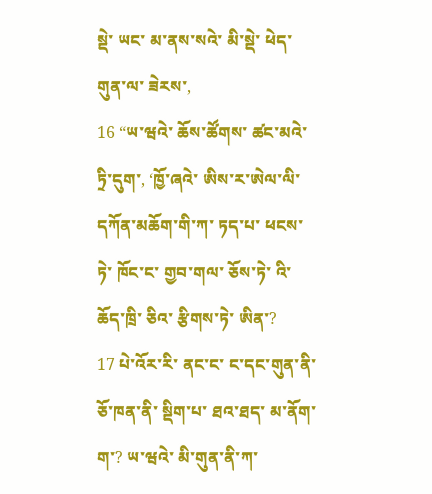སྡེ་ ཡང་ མ་ནས་སའེ་ མི་སྡེ་ ཕེད་ གུན་ལ་ ཟེརས་,
16 “ཡ་ཝའེ་ ཆོས་ཚོགས་ ཚང་མའེ་ ཏྲི་དུག་, ‘ཁྱོ་ཞའེ་ ཨིས་ར་ཨེལ་ལི་ དཀོན་མཆོག་གི་ཀ་ ཏད་པ་ ཕངས་ཏེ་ ཁོང་ང་ གྱབ་གལ་ ཅོས་ཏེ་ འི་ ཆོད་ཁྲི་ ཅིའ་ རྩིགས་ཏེ་ ཨིན་?
17 པེ་འོར་རི་ ནང་ང་ ང་དང་གུན་ནི་ ཅོ་ཁན་ནི་ སྡིག་པ་ ཐའ་ཐད་ མ་ནོག་ག་? ཡ་ཝའེ་ མི་གུན་ནི་ཀ་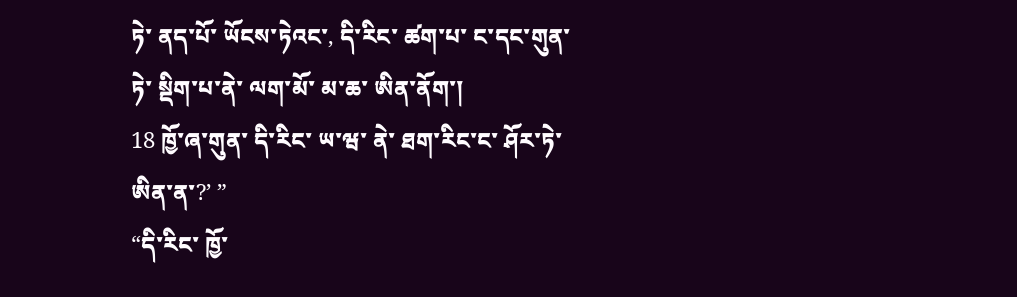ཏེ་ ནད་པོ་ ཡོངས་ཏེའང་, དི་རིང་ ཚག་པ་ ང་དང་གུན་ ཏེ་ སྡིག་པ་ནེ་ ལག་མོ་ མ་ཆ་ ཨིན་ནོག་།
18 ཁྱོ་ཞ་གུན་ དི་རིང་ ཡ་ཝ་ ནེ་ ཐག་རིང་ང་ ཤོར་ཏེ་ ཨིན་ན་?’ ”
“དི་རིང་ ཁྱོ་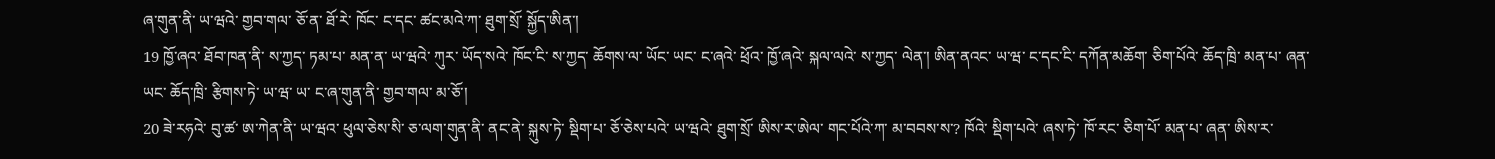ཞ་གུན་ནི་ ཡ་ཝའེ་ གྱབ་གལ་ ཅོ་ན་ ཐོ་རེ་ ཁོང་ ང་དང་ ཚང་མའེ་ཀ་ ཐུག་སྲོ་ སྐྱོད་ཨིན་།
19 ཁྱོ་ཞའ་ ཐོབ་ཁན་ནི་ ས་ཀྱད་ ཏམ་པ་ མན་ན་ ཡ་ཝའེ་ ཀུར་ ཡོད་སའེ་ ཁོང་ངི་ ས་ཀྱད་ ཆོགས་ལ་ ཡོང་ ཡང་ ང་ཞའེ་ ཕྲོའ་ ཁྱོ་ཞའེ་ སྐལ་ལའེ་ ས་ཀྱད་ ལེན་། ཨིན་ནའང་ ཡ་ཝ་ ང་དང་ངི་ དཀོན་མཆོག་ ཅིག་པོའེ་ ཆོད་ཁྲི་ མན་པ་ ཞན་ ཡང་ ཆོད་ཁྲི་ རྩིགས་ཏེ་ ཡ་ཝ་ ཡ་ ང་ཞ་གུན་ནི་ གྱབ་གལ་ མ་ཅོ་།
20 ཟེ་རཧའེ་ བུ་ཚ་ ཨ་ཀེན་ནི་ ཡ་ཝའ་ ཕུལ་ཅེས་སི་ ཅ་ལག་གུན་ནི་ ནང་ནེ་ སྐུས་ཏེ་ སྡིག་པ་ ཅོ་ཅེས་པའེ་ ཡ་ཝའེ་ ཐུག་སྲོ་ ཨིས་ར་ཨེལ་ གང་པོའེ་ཀ་ མ་བབས་ས་? ཁོའེ་ སྡིག་པའེ་ ཞས་ཏེ་ ཁོ་རང་ ཅིག་པོ་ མན་པ་ ཞན་ ཨིས་ར་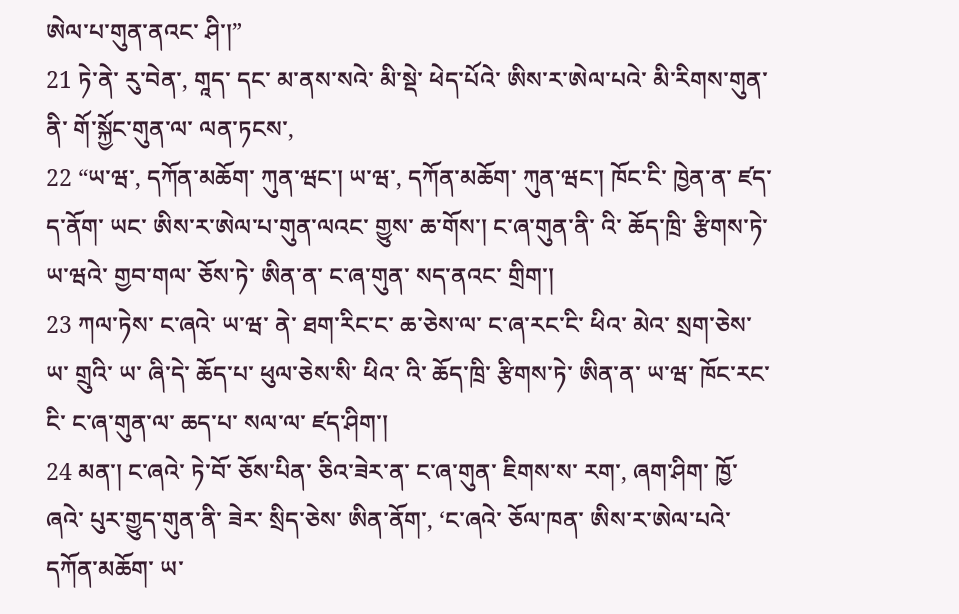ཨེལ་པ་གུན་ནའང་ ཤི་།”
21 ཏེ་ནེ་ རུ་བེན་, གཱད་ དང་ མ་ནས་སའེ་ མི་སྡེ་ ཕེད་པོའེ་ ཨིས་ར་ཨེལ་པའེ་ མི་རིགས་གུན་ནི་ གོ་སྐྱོང་གུན་ལ་ ལན་ཏངས་,
22 “ཡ་ཝ་, དཀོན་མཆོག་ ཀུན་ཝང་། ཡ་ཝ་, དཀོན་མཆོག་ ཀུན་ཝང་། ཁོང་ངི་ ཁྱེན་ན་ ཛད་ད་ནོག་ ཡང་ ཨིས་ར་ཨེལ་པ་གུན་ལའང་ གྱུས་ ཆ་གོས་། ང་ཞ་གུན་ནི་ འི་ ཆོད་ཁྲི་ རྩིགས་ཏེ་ ཡ་ཝའེ་ གྱབ་གལ་ ཅོས་ཏེ་ ཨིན་ན་ ང་ཞ་གུན་ སད་ནའང་ གྲིག་།
23 ཀལ་ཏེས་ ང་ཞའེ་ ཡ་ཝ་ ནེ་ ཐག་རིང་ང་ ཆ་ཅེས་ལ་ ང་ཞ་རང་ངི་ ཕིའ་ མེའ་ སྲག་ཅེས་ ཡ་ གྲུའི་ ཡ་ ཞི་དེ་ ཆོད་པ་ ཕུལ་ཅེས་སི་ ཕིའ་ འི་ ཆོད་ཁྲི་ རྩིགས་ཏེ་ ཨིན་ན་ ཡ་ཝ་ ཁོང་རང་ངི་ ང་ཞ་གུན་ལ་ ཆད་པ་ སལ་ལ་ ཛད་ཤིག་།
24 མན་། ང་ཞའེ་ ཏེ་བོ་ ཅོས་པིན་ ཅིའ་ཟེར་ན་ ང་ཞ་གུན་ ཇིགས་ས་ རག་, ཞག་ཤིག་ ཁྱོ་ཞའེ་ པུར་གྱུད་གུན་ནི་ ཟེར་ སྲིད་ཅེས་ ཨིན་ནོག་, ‘ང་ཞའེ་ ཅོལ་ཁན་ ཨིས་ར་ཨེལ་པའེ་ དཀོན་མཆོག་ ཡ་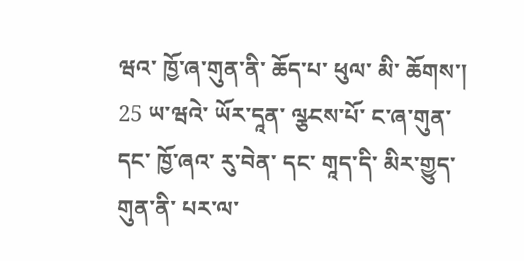ཝའ་ ཁྱོ་ཞ་གུན་ནི་ ཆོད་པ་ ཕུལ་ མི་ ཆོགས་།
25 ཡ་ཝའེ་ ཡོར་དཱན་ ལྩངས་པོ་ ང་ཞ་གུན་ དང་ ཁྱོ་ཞའ་ རུ་བེན་ དང་ གཱད་དི་ མིར་གྱུད་གུན་ནི་ པར་ལ་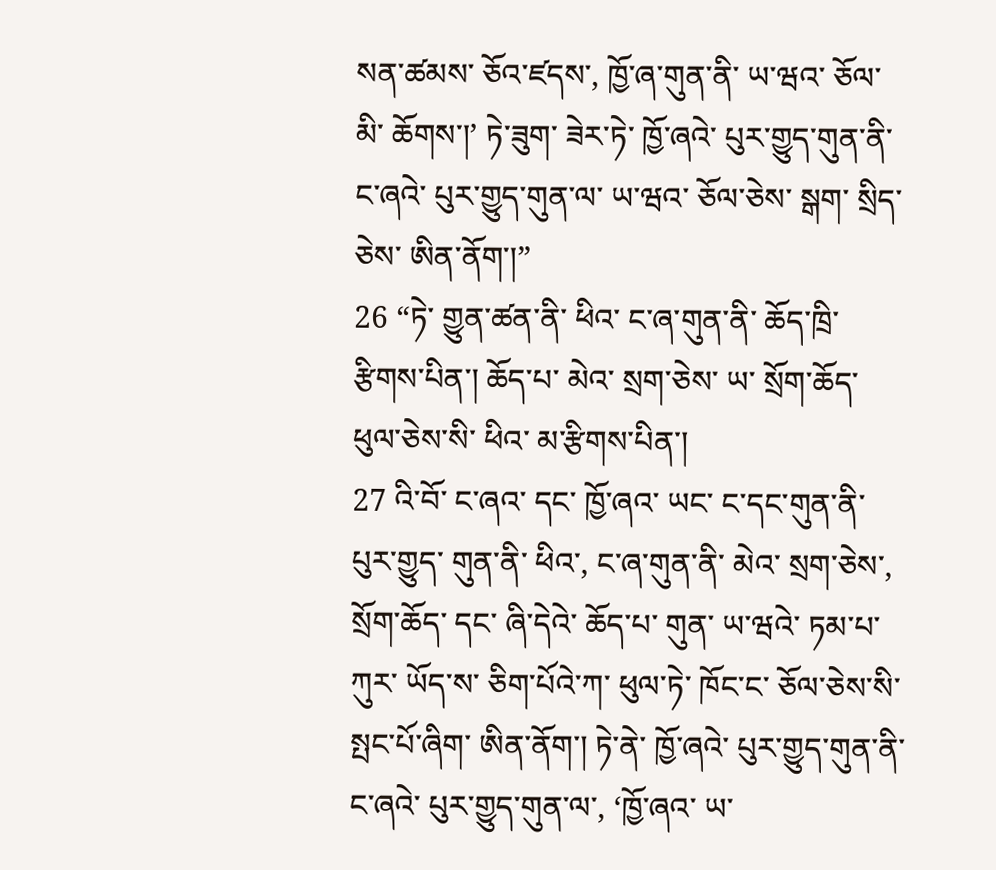སན་ཚམས་ ཅོའ་ཛདས་, ཁྱོ་ཞ་གུན་ནི་ ཡ་ཝའ་ ཅོལ་ མི་ ཆོགས་།’ ཏེ་ཟུག་ ཟེར་ཏེ་ ཁྱོ་ཞའེ་ པུར་གྱུད་གུན་ནི་ ང་ཞའེ་ པུར་གྱུད་གུན་ལ་ ཡ་ཝའ་ ཅོལ་ཅེས་ སྒག་ སྲིད་ཅེས་ ཨིན་ནོག་།”
26 “ཏེ་ གྱུན་ཚན་ནི་ ཕིའ་ ང་ཞ་གུན་ནི་ ཆོད་ཁྲི་ རྩིགས་པིན་། ཆོད་པ་ མེའ་ སྲག་ཅེས་ ཡ་ སྲོག་ཆོད་ ཕུལ་ཅེས་སི་ ཕིའ་ མ་རྩིགས་པིན་།
27 འི་བོ་ ང་ཞའ་ དང་ ཁྱོ་ཞའ་ ཡང་ ང་དང་གུན་ནི་ པུར་གྱུད་ གུན་ནི་ ཕིའ་, ང་ཞ་གུན་ནི་ མེའ་ སྲག་ཅེས་, སྲོག་ཆོད་ དང་ ཞི་དེའེ་ ཆོད་པ་ གུན་ ཡ་ཝའེ་ ཏམ་པ་ ཀུར་ ཡོད་ས་ ཅིག་པོའེ་ཀ་ ཕུལ་ཏེ་ ཁོང་ང་ ཅོལ་ཅེས་སི་ སྤང་པོ་ཞིག་ ཨིན་ནོག་། ཏེ་ནེ་ ཁྱོ་ཞའེ་ པུར་གྱུད་གུན་ནི་ ང་ཞའེ་ པུར་གྱུད་གུན་ལ་, ‘ཁྱོ་ཞའ་ ཡ་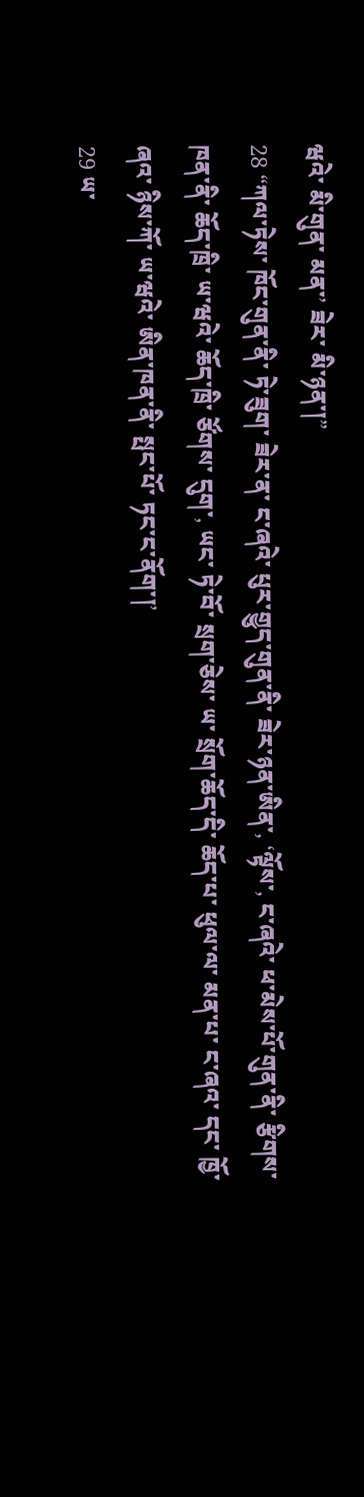ཝའེ་ མི་གུན་ མན་’ ཟེར་ མི་ཉན་།”
28 “ཀལ་ཏེས་ ཁོང་གུན་ནི་ ཏེ་ཟུག་ ཟེར་ན་ ང་ཞའེ་ པུར་གྱུད་གུན་ནི་ ཟེར་ཉན་ཨིན་, ‘ལྟོས་, ང་ཞའེ་ ཕ་མེས་པོ་གུན་ནི་ རྩིགས་ཁན་ནི་ ཆོད་ཁྲི་ ཡ་ཝའེ་ ཆོད་ཁྲི་ ཙོགས་ དུག་, ཡང་ ཏེ་བོ་ སྲག་ཅེས་ ཡ་ སྲོག་ཆོད་དི་ ཆོད་པ་ ཕུལ་ལ་ མན་པ་ ང་ཞའ་ དང་ ཁྱོ་ཞའ་ ཉིས་ཀོ་ ཡ་ཝའེ་ ཨིན་ཁན་ནི་ སྤང་པོ་ ཏང་ང་ནོག་།’
29 ཡ་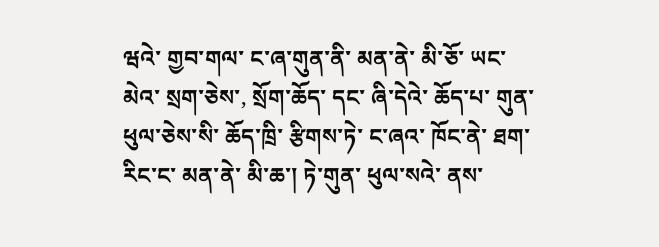ཝའེ་ གྱབ་གལ་ ང་ཞ་གུན་ནི་ མན་ནེ་ མི་ཅོ་ ཡང་ མེའ་ སྲག་ཅེས་, སྲོག་ཆོད་ དང་ ཞི་དེའེ་ ཆོད་པ་ གུན་ ཕུལ་ཅེས་སི་ ཆོད་ཁྲི་ རྩིགས་ཏེ་ ང་ཞའ་ ཁོང་ནེ་ ཐག་རིང་ང་ མན་ནེ་ མི་ཆ་། ཏེ་གུན་ ཕུལ་སའེ་ ནས་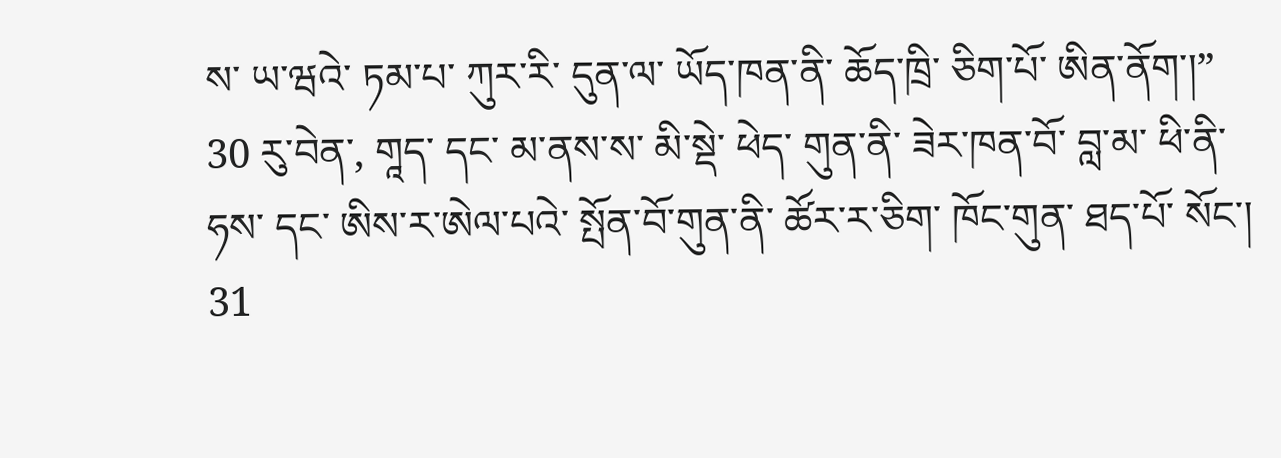ས་ ཡ་ཝའེ་ ཏམ་པ་ ཀུར་རི་ དུན་ལ་ ཡོད་ཁན་ནི་ ཆོད་ཁྲི་ ཅིག་པོ་ ཨིན་ནོག་།”
30 རུ་བེན་, གཱད་ དང་ མ་ནས་ས་ མི་སྡེ་ ཕེད་ གུན་ནི་ ཟེར་ཁན་བོ་ བླ་མ་ ཕི་ནི་ཧས་ དང་ ཨིས་ར་ཨེལ་པའེ་ སྤོན་བོ་གུན་ནི་ ཚོར་ར་ཅིག་ ཁོང་གུན་ ཐད་པོ་ སོང་།
31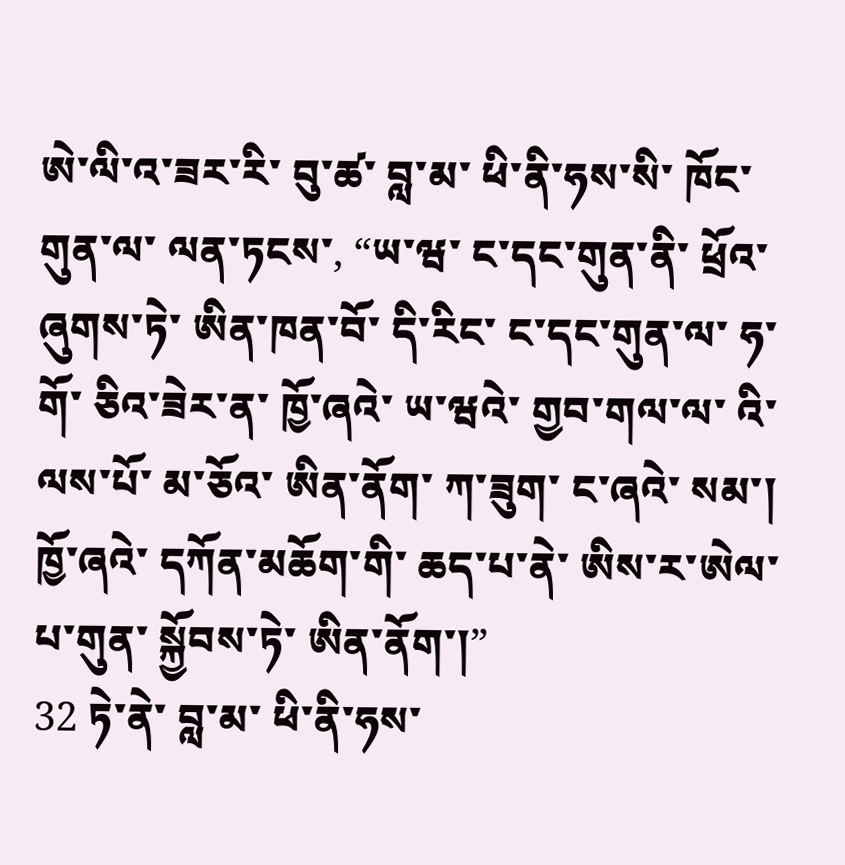ཨེ་ལི་འ་ཟར་རི་ བུ་ཚ་ བླ་མ་ ཕི་ནི་ཧས་སི་ ཁོང་གུན་ལ་ ལན་ཏངས་, “ཡ་ཝ་ ང་དང་གུན་ནི་ ཕྲོའ་ ཞུགས་ཏེ་ ཨིན་ཁན་བོ་ དི་རིང་ ང་དང་གུན་ལ་ ཧ་གོ་ ཅིའ་ཟེར་ན་ ཁྱོ་ཞའེ་ ཡ་ཝའེ་ གྱབ་གལ་ལ་ འི་ ལས་པོ་ མ་ཅོའ་ ཨིན་ནོག་ ཀ་ཟུག་ ང་ཞའེ་ སམ་། ཁྱོ་ཞའེ་ དཀོན་མཆོག་གི་ ཆད་པ་ནེ་ ཨིས་ར་ཨེལ་པ་གུན་ སྐྱོབས་ཏེ་ ཨིན་ནོག་།”
32 ཏེ་ནེ་ བླ་མ་ ཕི་ནི་ཧས་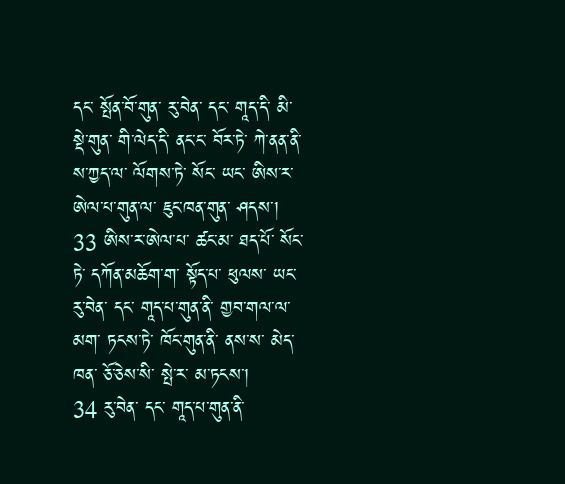དང་ སྤོན་བོ་གུན་ རུ་བེན་ དང་ གཱད་དི་ མི་སྡེ་གུན་ གི་ལེད་དི་ ནང་ང་ བོར་ཏེ་ ཀེ་ནན་ནི་ ས་ཀྱད་ལ་ ལོགས་ཏེ་ སོང་ ཡང་ ཨིས་ར་ཨེལ་པ་གུན་ལ་ ཇུང་ཁན་གུན་ ཤདས་།
33 ཨིས་ར་ཨེལ་པ་ ཚང་མ་ ཐད་པོ་ སོང་ཏེ་ དཀོན་མཆོག་ག་ སྟོད་པ་ ཕུལས་ ཡང་ རུ་བེན་ དང་ གཱད་པ་གུན་ནི་ གྱབ་གལ་ལ་ མག་ ཏངས་ཏེ་ ཁོང་གུན་ནི་ ནས་ས་ མེད་ཁན་ ཅོ་ཅེས་སི་ སྤེ་ར་ མ་ཏངས་།
34 རུ་བེན་ དང་ གཱད་པ་གུན་ནི་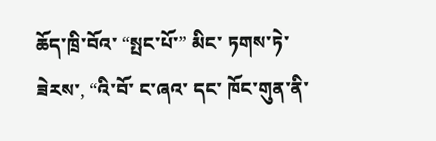ཆོད་ཁྲི་བོའ་ “སྤང་པོ་” མིང་ ཏགས་ཏེ་ ཟེརས་, “འི་བོ་ ང་ཞའ་ དང་ ཁོང་གུན་ནི་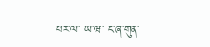པར་ལ་ ཡ་ཝ་ ང་ཞ་གུན་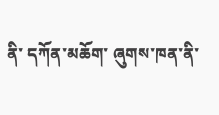ནི་ དཀོན་མཆོག་ ཞུགས་ཁན་ནི་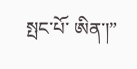སྤང་པོ་ ཨིན་།”